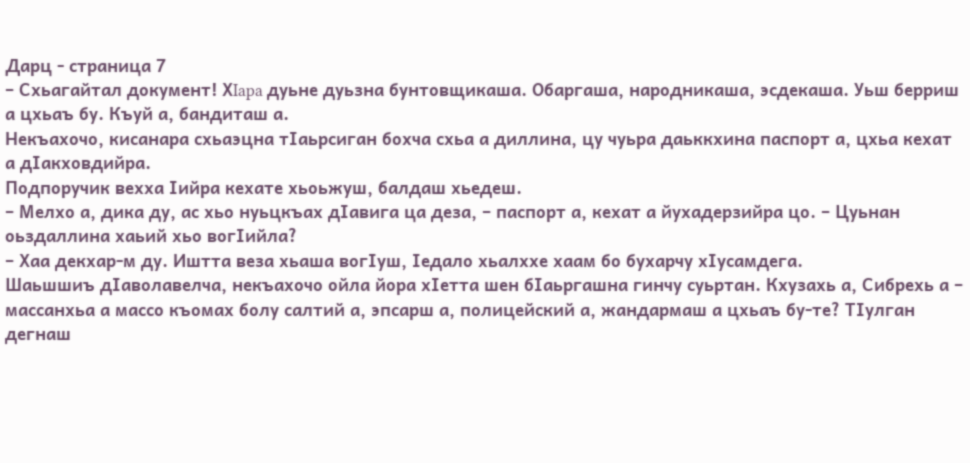Дарц - страница 7
– Схьагайтал документ! ХIapa дуьне дуьзна бунтовщикаша. Обаргаша, народникаша, эсдекаша. Уьш берриш а цхьаъ бу. Къуй а, бандиташ а.
Некъахочо, кисанара схьаэцна тIаьрсиган бохча схьа а диллина, цу чуьра даьккхина паспорт а, цхьа кехат а дIакховдийра.
Подпоручик вехха Iийра кехате хьоьжуш, балдаш хьедеш.
– Мелхо а, дика ду, ас хьо нуьцкъах дIавига ца деза, – паспорт а, кехат а йухадерзийра цо. – Цуьнан оьздаллина хаьий хьо вогIийла?
– Хаа декхар-м ду. Иштта веза хьаша вогIуш, Iедало хьалххе хаам бо бухарчу хIусамдега.
Шаьшшиъ дIаволавелча, некъахочо ойла йора хIетта шен бIаьргашна гинчу суьртан. Кхузахь а, Сибрехь а – массанхьа а массо къомах болу салтий а, эпсарш а, полицейский а, жандармаш а цхьаъ бу-те? ТIулган дегнаш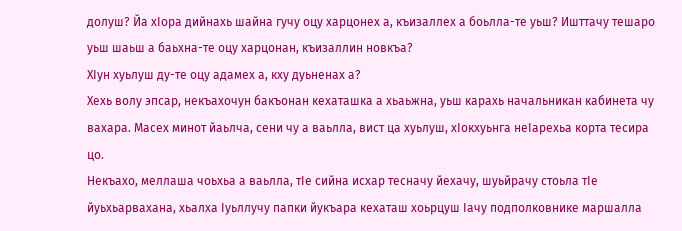долуш? Йа xIоpa дийнахь шайна гучу оцу харцонех а, къизаллех а боьлла-те уьш? Ишттачу тешаро уьш шаьш а баьхна-те оцу харцонан, къизаллин новкъа?
ХIун хуьлуш ду-те оцу адамех а, кху дуьненах а?
Хехь волу эпсар, некъахочун бакъонан кехаташка а хьаьжна, уьш карахь начальникан кабинета чу вахара. Масех минот йаьлча, сени чу а ваьлла, вист ца хуьлуш, хIокхуьнга неIарехьа корта тесира цо.
Некъахо, меллаша чоьхьа а ваьлла, тIе сийна исхар тесначу йехачу, шуьйрачу стоьла тIе йуьхьарвахана, хьалха Iуьллучу папки йукъара кехаташ хоьрцуш Iачу подполковнике маршалла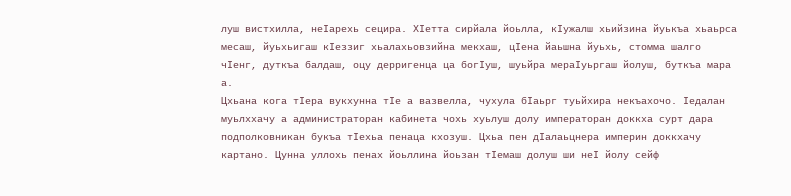луш вистхилла, неIарехь сецира. ХIетта сирйала йоьлла, кIужалш хьийзина йуькъа хьаьрса месаш, йуьхьигаш кIеззиг хьалахьовзийна мекхаш, цIена йаьшна йуьхь, стомма шалго чIенг, дуткъа балдаш, оцу дерригенца ца богIуш, шуьйра мераIуьргаш йолуш, буткъа мара а.
Цхьана кога тIера вукхунна тIе а вазвелла, чухула бIаьрг туьйхира некъахочо. Iедалан муьлххачу а администраторан кабинета чохь хуьлуш долу императоран доккха сурт дара подполковникан букъа тIехьа пенаца кхозуш. Цхьа пен дIалаьцнера империн доккхачу картано. Цунна уллохь пенах йоьллина йоьзан тIемаш долуш ши неI йолу сейф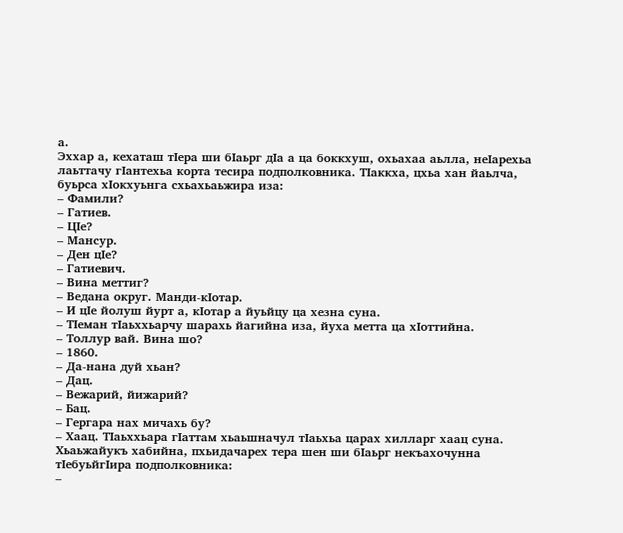а.
Эххар а, кехаташ тIера ши бIаьрг дIа а ца боккхуш, охьахаа аьлла, неIарехьа лаьттачу гIантехьа корта тесира подполковника. ТIаккха, цхьа хан йаьлча, буьрса xIокхуьнга схьахьаьжира иза:
– Фамили?
– Гатиев.
– ЦIе?
– Мансур.
– Ден цIе?
– Гатиевич.
– Вина меттиг?
– Ведана округ. Манди-кIотар.
– И цIе йолуш йурт а, кIотар а йуьйцу ца хезна суна.
– ТIеман тIаьххьарчу шарахь йагийна иза, йуха метта ца хIоттийна.
– Толлур вай. Вина шо?
– 1860.
– Да-нана дуй хьан?
– Дац.
– Вежарий, йижарий?
– Бац.
– Гергара нах мичахь бу?
– Хаац. ТIаьххьара гIаттам хьаьшначул тIаьхьа царах хилларг хаац суна.
Хьаьжайукъ хабийна, пхьидачарех тера шен ши бIаьрг некъахочунна тIебуьйгIира подполковника:
–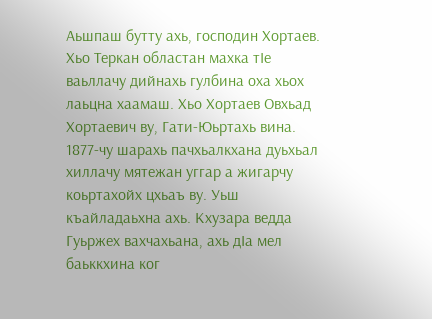Аьшпаш бутту ахь, господин Хортаев. Xьo Теркан областан махка тIе ваьллачу дийнахь гулбина оха хьох лаьцна хаамаш. Хьо Хортаев Овхьад Хортаевич вy, Гати-Юьртахь вина. 1877-чу шарахь пачхьалкхана дуьхьал хиллачу мятежан уггар а жигарчу коьртахойх цхьаъ ву. Уьш къайладаьхна ахь. Кхузара ведда Гуьржех вахчахьана, ахь дIа мел баьккхина ког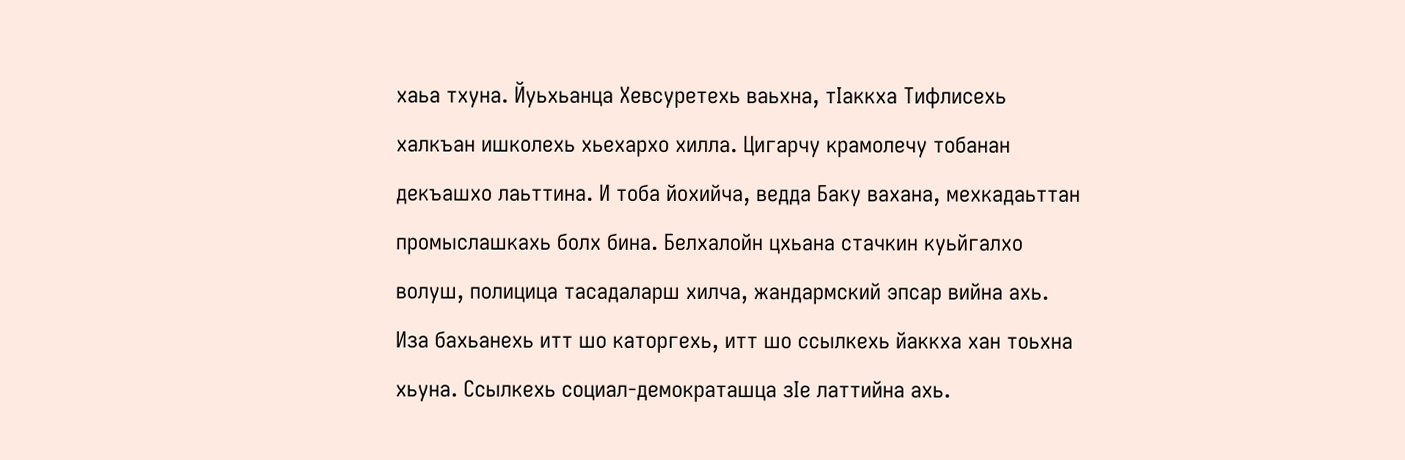хаьа тхуна. Йуьхьанца Хевсуретехь ваьхна, тIаккха Тифлисехь халкъан ишколехь хьехархо хилла. Цигарчу крамолечу тобанан декъашхо лаьттина. И тоба йохийча, ведда Баку вахана, мехкадаьттан промыслашкахь болх бина. Белхалойн цхьана стачкин куьйгалхо волуш, полицица тасадаларш хилча, жандармский эпсар вийна ахь. Иза бахьанехь итт шо каторгехь, итт шо ссылкехь йаккха хан тоьхна хьуна. Ссылкехь социал-демократашца зIе латтийна ахь.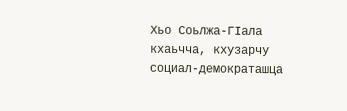Хьо Соьлжа-ГIала кхаьчча, кхузарчу социал-демократашца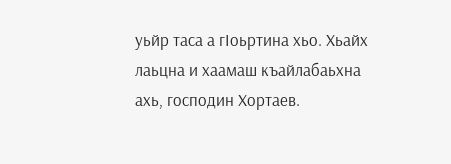уьйр таса а гIоьртина хьо. Хьайх лаьцна и хаамаш къайлабаьхна ахь, господин Хортаев.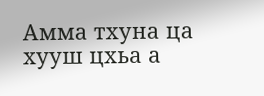Амма тхуна ца хууш цхьа а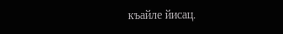къайле йисац.